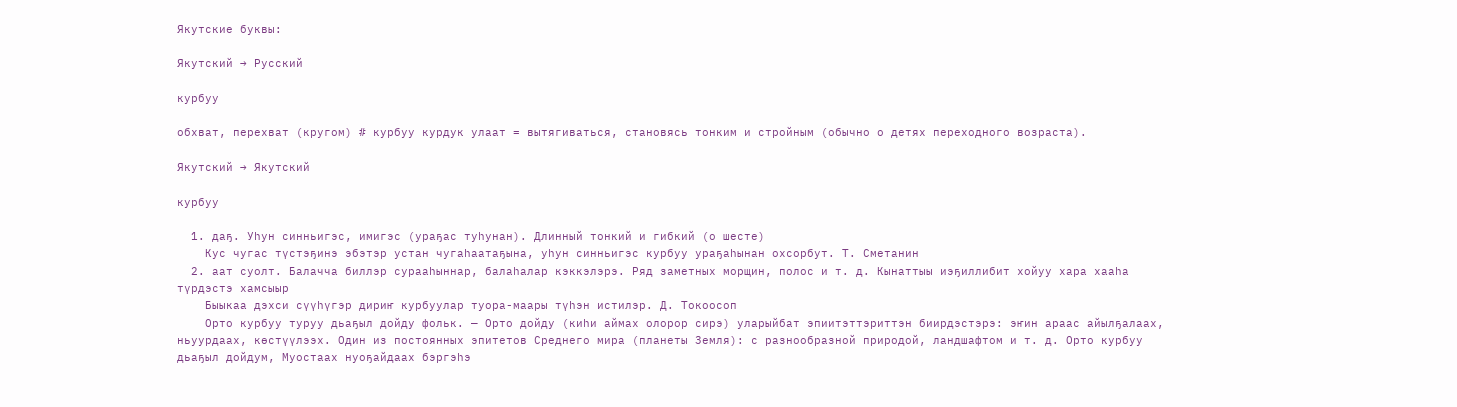Якутские буквы:

Якутский → Русский

курбуу

обхват, перехват (кругом) # курбуу курдук улаат = вытягиваться, становясь тонким и стройным (обычно о детях переходного возраста).

Якутский → Якутский

курбуу

  1. даҕ. Уһун синньигэс, имигэс (ураҕас туһунан). Длинный тонкий и гибкий (о шесте)
    Кус чугас түстэҕинэ эбэтэр устан чугаһаатаҕына, уһун синньигэс курбуу ураҕаһынан охсорбут. Т. Сметанин
  2. аат суолт. Балачча биллэр сурааһыннар, балаһалар кэккэлэрэ. Ряд заметных морщин, полос и т. д. Кынаттыы иэҕиллибит хойуу хара хааһа түрдэстэ хамсыыр
    Быыкаа дэхси сүүһүгэр дириҥ курбуулар туора-маары түһэн истилэр. Д. Токоосоп
    Орто курбуу туруу дьаҕыл дойду фольк. — Орто дойду (киһи аймах олорор сирэ) уларыйбат эпиитэттэриттэн биирдэстэрэ: эҥин араас айылҕалаах, ньуурдаах, көстүүлээх. Один из постоянных эпитетов Среднего мира (планеты Земля): с разнообразной природой, ландшафтом и т. д. Орто курбуу дьаҕыл дойдум, Муостаах нуоҕайдаах бэргэһэ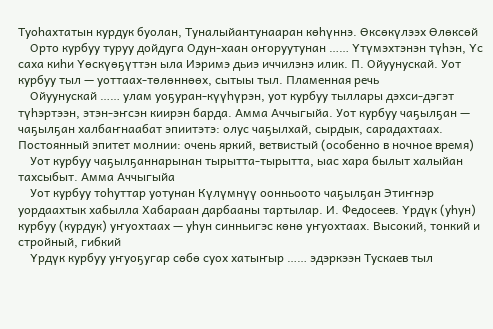Туоһахтатын курдук буолан, Туналыйантунааран көһүннэ. Өксөкүлээх Өлөксөй
    Орто курбуу туруу дойдуга Одун-хаан оҥоруутунан …… Үтүмэхтэнэн түһэн, Үс саха киһи Үөскүөҕүттэн ыла Иэримэ дьиэ иччилэнэ илик. П. Ойуунускай. Уот курбуу тыл — уоттаах-төлөннөөх, сытыы тыл. Пламенная речь
    Ойуунускай …… улам уоҕуран-күүһүрэн, уот курбуу тыллары дэхси-дэгэт түһэртээн, этэн-эҥсэн киирэн барда. Амма Аччыгыйа. Уот курбуу чаҕылҕан — чаҕылҕан халбаҥнаабат эпиитэтэ: олус чаҕылхай, сырдык, сарадахтаах. Постоянный эпитет молнии: очень яркий, ветвистый (особенно в ночное время)
    Уот курбуу чаҕылҕаннарынан тырытта-тырытта, ыас хара былыт халыйан тахсыбыт. Амма Аччыгыйа
    Уот курбуу тоһуттар уотунан Күлүмнүү оонньоото чаҕылҕан Этиҥнэр уордаахтык хабылла Хабараан дарбааны тартылар. И. Федосеев. Үрдүк (уһун) курбуу (курдук) уҥуохтаах — уһун синньигэс көнө уҥуохтаах. Высокий, тонкий и стройный, гибкий
    Үрдүк курбуу уҥуоҕугар сөбө суох хатыҥыр …… эдэркээн Тускаев тыл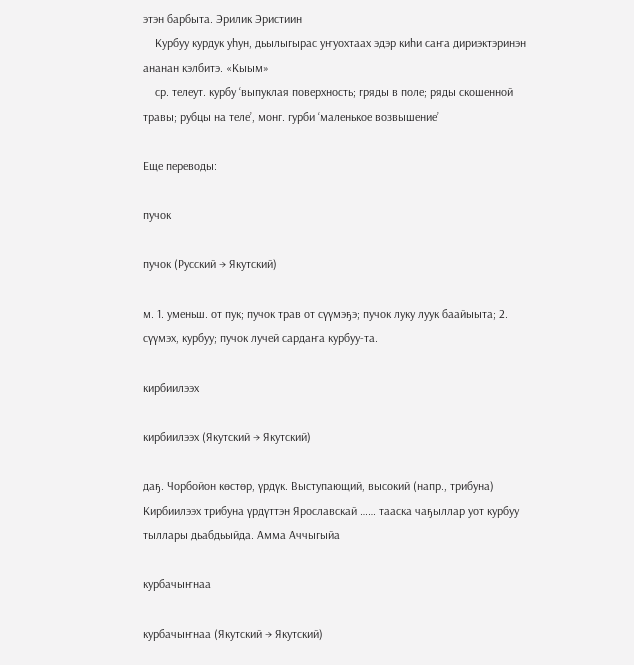этэн барбыта. Эрилик Эристиин
    Курбуу курдук уһун, дьылыгырас уҥуохтаах эдэр киһи саҥа дириэктэринэн ананан кэлбитэ. «Кыым»
    ср. телеут. курбу ‘выпуклая поверхность; гряды в поле; ряды скошенной травы; рубцы на теле’, монг. гурби ‘маленькое возвышение’

Еще переводы:

пучок

пучок (Русский → Якутский)

м. 1. уменьш. от пук; пучок трав от сүүмэҕэ; пучок луку луук баайыыта; 2. сүүмэх, курбуу; пучок лучей сардаҥа курбуу-та.

кирбиилээх

кирбиилээх (Якутский → Якутский)

даҕ. Чорбойон көстөр, үрдүк. Выступающий, высокий (напр., трибуна)
Кирбиилээх трибуна үрдүттэн Ярославскай …… тааска чаҕыллар уот курбуу тыллары дьабдьыйда. Амма Аччыгыйа

курбачыҥнаа

курбачыҥнаа (Якутский → Якутский)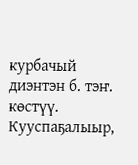курбачый диэнтэн б. тэҥ. көстүү. Кууспаҕалыыр,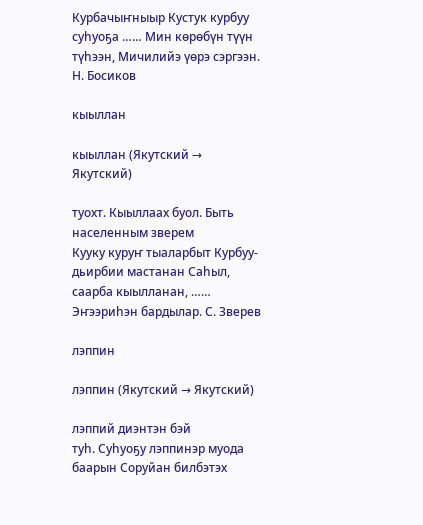Курбачыҥныыр Кустук курбуу суһуоҕа …… Мин көрөбүн түүн түһээн, Мичилийэ үөрэ сэргээн. Н. Босиков

кыыллан

кыыллан (Якутский → Якутский)

туохт. Кыыллаах буол. Быть населенным зверем
Кууку куруҥ тыаларбыт Курбуу-дьирбии мастанан Саһыл, саарба кыылланан, …… Эҥээриһэн бардылар. С. Зверев

лэппин

лэппин (Якутский → Якутский)

лэппий диэнтэн бэй
туһ. Суһуоҕу лэппинэр муода баарын Соруйан билбэтэх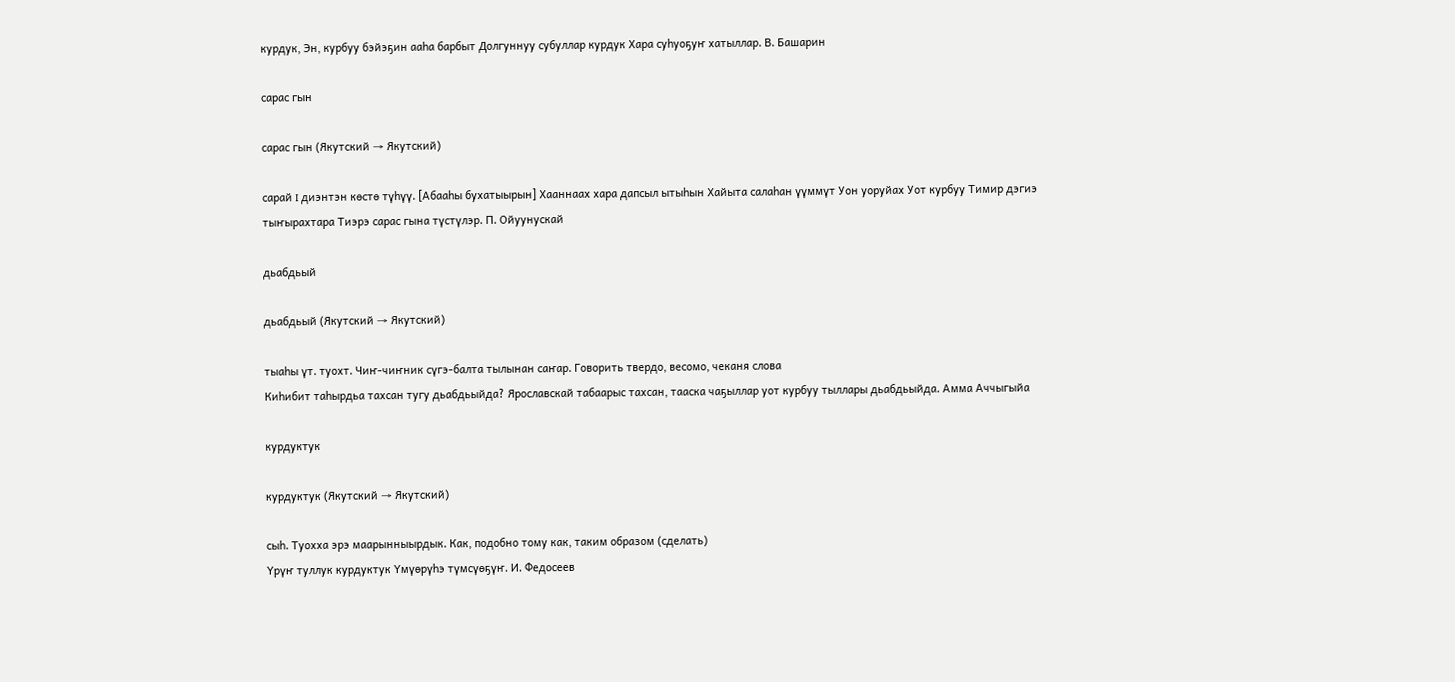курдук, Эн, курбуу бэйэҕин ааһа барбыт Долгуннуу субуллар курдук Хара суһуоҕуҥ хатыллар. В. Башарин

сарас гын

сарас гын (Якутский → Якутский)

сарай I диэнтэн көстө түһүү. [Абааһы бухатыырын] Хааннаах хара дапсыл ытыһын Хайыта салаһан үүммүт Уон уоруйах Уот курбуу Тимир дэгиэ тыҥырахтара Тиэрэ сарас гына түстүлэр. П. Ойуунускай

дьабдьый

дьабдьый (Якутский → Якутский)

тыаһы үт. туохт. Чиҥ-чиҥник сүгэ-балта тылынан саҥар. Говорить твердо, весомо, чеканя слова
Киһибит таһырдьа тахсан тугу дьабдьыйда? Ярославскай табаарыс тахсан, тааска чаҕыллар уот курбуу тыллары дьабдьыйда. Амма Аччыгыйа

курдуктук

курдуктук (Якутский → Якутский)

сыһ. Туохха эрэ маарынныырдык. Как, подобно тому как, таким образом (сделать)
Үрүҥ туллук курдуктук Үмүөрүһэ түмсүөҕүҥ. И. Федосеев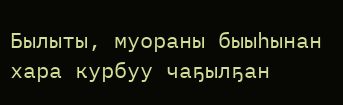Былыты, муораны быыһынан хара курбуу чаҕылҕан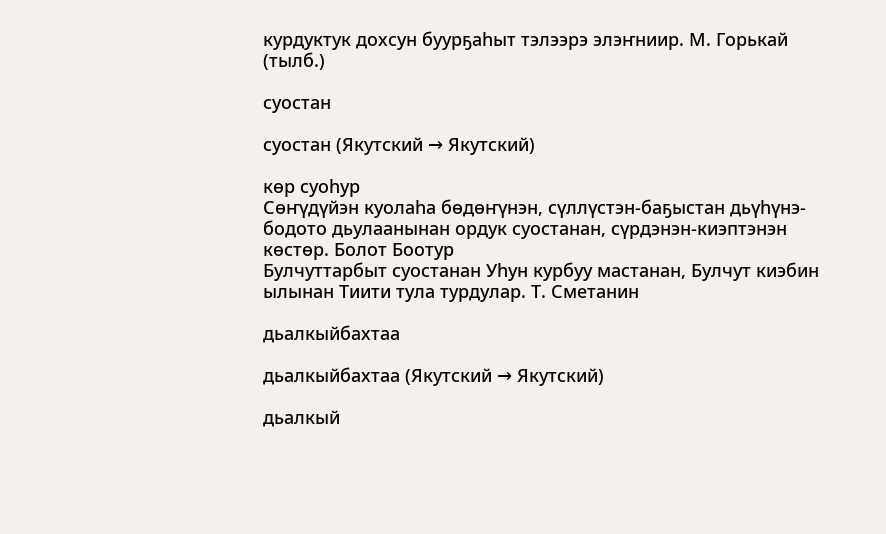курдуктук дохсун буурҕаһыт тэлээрэ элэҥниир. М. Горькай (тылб.)

суостан

суостан (Якутский → Якутский)

көр суоһур
Сөҥүдүйэн куолаһа бөдөҥүнэн, сүллүстэн-баҕыстан дьүһүнэ-бодото дьулаанынан ордук суостанан, сүрдэнэн-киэптэнэн көстөр. Болот Боотур
Булчуттарбыт суостанан Уһун курбуу мастанан, Булчут киэбин ылынан Тиити тула турдулар. Т. Сметанин

дьалкыйбахтаа

дьалкыйбахтаа (Якутский → Якутский)

дьалкый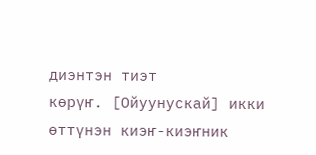диэнтэн тиэт
көрүҥ. [Ойуунускай] икки өттүнэн киэҥ-киэҥник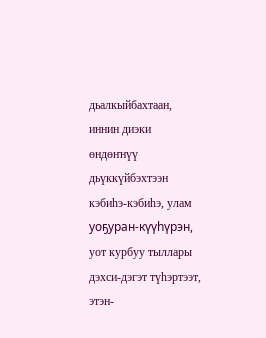дьалкыйбахтаан, иннин диэки өндөҥнүү дьүккүйбэхтээн кэбиһэ-кэбиһэ, улам уоҕуран-күүһүрэн, уот курбуу тыллары дэхси-дэгэт түһэртээт, этэн-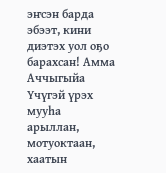эҥсэн барда эбээт, кини диэтэх уол оҕо барахсан! Амма Аччыгыйа
Үчүгэй үрэх мууһа арыллан, мотуоктаан, хаатын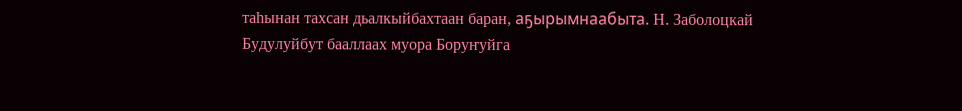таһынан тахсан дьалкыйбахтаан баран, аҕырымнаабыта. Н. Заболоцкай
Будулуйбут бааллаах муора Боруҥуйга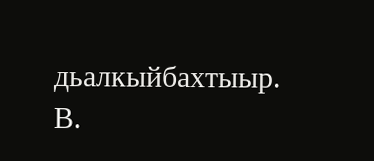дьалкыйбахтыыр. В.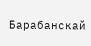Барабанскай